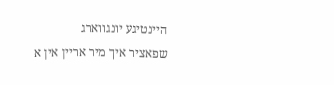היינטיגע יונגווארג
שפאציר איך מיר אריין אין א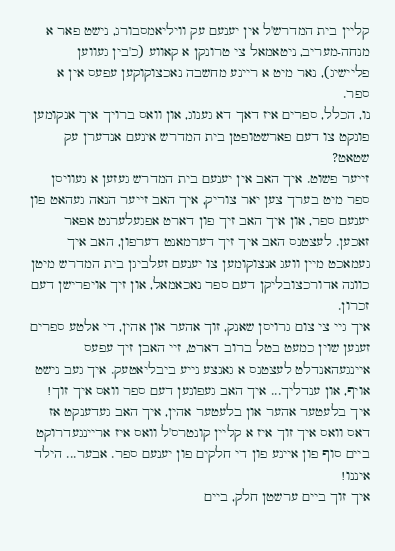קליין בית המדרש'ל אין יענעם עק וויליאמסבורג, נישט פאר א מנחה-מעריב, ניטאמאל צי טרונקן א קאווע (כ'בין געווען פליישיג), נאר מיט א ריינע מחשבה נאכצוקוקען עפעס אין א ספר.
נו, הכלל, ספרים איז דאך דא גענוג, און וואס ברויך איך אנקומען פונקט צו דעם פארשטופטן בית המדרש אינעם אנדערן עק שטאט?
זייער פשוט. איך האב אין יענעם בית המדרש געזען א געוויסן ספר מיט בערך צען יאר צוריק, איך האב זייער הנאה געהאט פון יענעם ספר, און איך האב זיך פון דארט אפגעלערנט אפאר זאכען. לעצטנס האב איך זיך דערמאנט דערפון, האב איך געמאכט מיין וועג אנצוקומען צו יענעם זעלביגן בית המדרש מיטן כוונה אדורכצובליקן דעם ספר נאכאמאל, און זיך אויפרישן דעם זכרון.
איך גיי צי צום גרויסן שאנק, זוך אהער און אהין, די אלטע ספרים זענען שוין כמעט בטל ברוב דארט, זיי האבן זיך עפעס איינגעהאנדלט לעצטנס א גאנצע נייע ביבליאטעק. איך געב נישט אויף, און ענדליך... איך האב געפונען דעם ספר וואס איך זוך!
איך בלעטער אהער און בלעטער אהין, איך האב געדענקט אז דאס וואס איך זוך איז א קליין קונטרס'ל וואס איז אריינגעדרוקט ביים סוף פון איינע פון די חלקים פון יענעם ספר. אבער... הילד איננו!
איך זוך ביים ערשטן חלק, ביים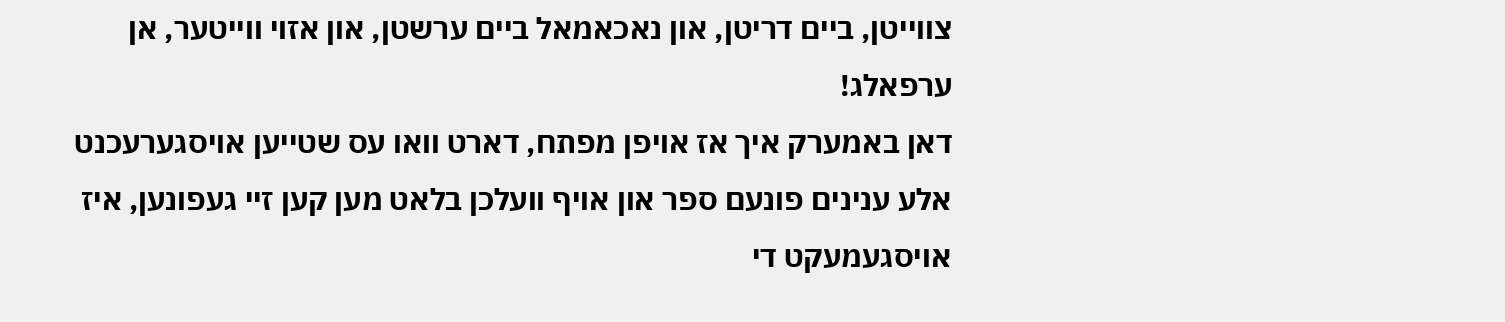צווייטן, ביים דריטן, און נאכאמאל ביים ערשטן, און אזוי ווייטער, אן ערפאלג!
דאן באמערק איך אז אויפן מפתח, דארט וואו עס שטייען אויסגערעכנט אלע ענינים פונעם ספר און אויף וועלכן בלאט מען קען זיי געפונען, איז אויסגעמעקט די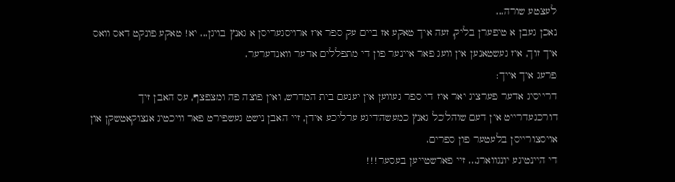לעצטע שורה...
נאכן געבן א טיפערן בליק, זעה איך טאקע אז ביים עק ספר איז ארויסגעריסן א גאנץ בויגן... יא! טאקע פונקט דאס וואס איך זוך, איז געשטאנען אין וועג פאר איינער פון די מתפללים אדער וואנדערער.
פרעג איך אייך:
דרייסיג אדער פערציג יאר איז די ספר געווען אין יענעם בית המדרש, ואין פוצה פה ומצפצף, עס האבן זיך דורכגעדרייט אין דעם שוהל'כל גאנץ כמעשה'דיגע ערליכע אידן, זיי האבן נישט געשפירט פאר וויכטיג אנצוקאטשקן און אויסצורייסן בלעטער פון ספרים.
די היינטיגע יונגווארג... זיי פארשטייען בעסער!!!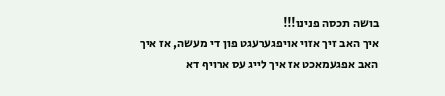בושה תכסה פנינו!!!
איך האב זיך אזוי אויפגערעגט פון די מעשה, אז איך האב אפגעמאכט אז איך לייג עס ארויף דא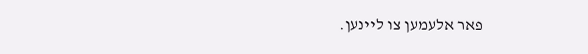פאר אלעמען צו ליינען.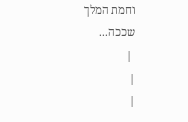וחמת המלך שככה...
 |
|
|